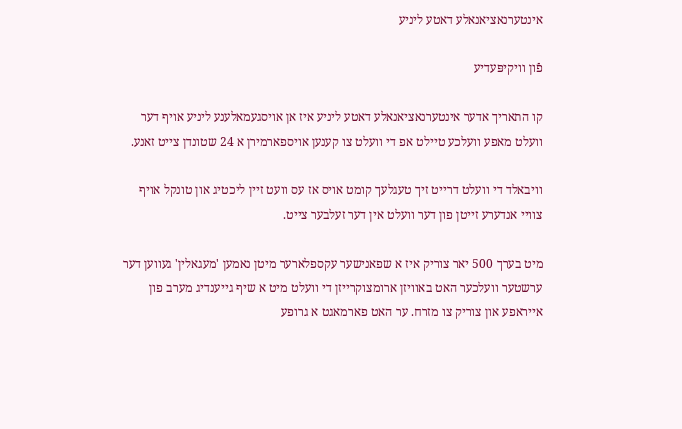אינטערנאציאנאלע דאטע ליניע

פֿון װיקיפּעדיע

קו התאריך אדער אינטערנאציאנאלע דאטע ליניע איז אן אויסגעמאלענע ליניע אויף דער וועלט מאפע וועלכע טיילט אפ די וועלט צו קענען אויספארמירן א 24 שטונדן צייט זאנע.

וויבאלד די וועלט דרייט זיך טעגלעך קומט אויס אז עס וועט זיין ליכטיג און טונקל אויף צוויי אנדערע זייטן פון דער וועלט אין דער זעלבער צייט.

מיט בערך 500 יאר צוריק איז א שפאנישער עקספלארער מיטן נאמען 'מעגאלין' געווען דער ערשטער וועלכער האט באוויזן ארומצוקרייזן די וועלט מיט א שיף גייענדיג מערב פון אייראפע און צוריק צו מזרח. ער האט פארמאגט א גרופע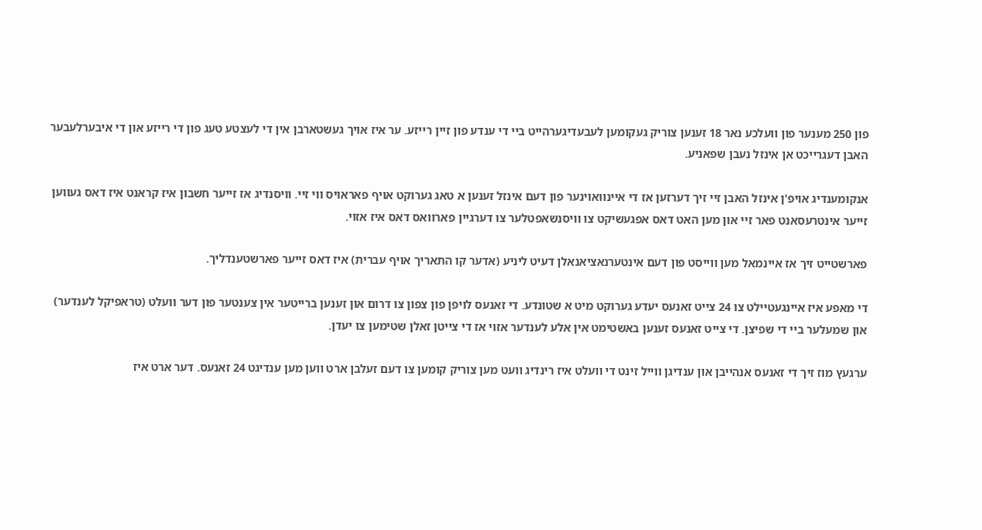פון 250 מענער פון וועלכע נאר 18 זענען צוריק געקומען לעבעדיגערהייט ביי די ענדע פון זיין רייזע. ער איז אויך געשטארבן אין די לעצטע טעג פון די רייזע און די איבערלעבער האבן דעגרייכט אן אינזל נעבן שפאניע.

אנקומענדיג אויפ'ן אינזל האבן זיי זיך דערזען אז די איינוואוינער פון דעם אינזל זענען א טאג גערוקט אויף פאראויס ווי זיי. וויסנדיג אז זייער חשבון איז קראנט איז דאס געווען זייער אינטרעסאנט פאר זיי און מען האט דאס אפגעשיקט צו וויסנשאפטלער צו דערגיין פארוואס דאס איז אזוי.

פארשטייט זיך אז איינמאל מען ווייסט פון דעם אינטערנאציאנאלן דעיט ליניע (אדער קו התאריך אויף עברית) איז דאס זייער פארשטענדליך.

די מאפע איז איינגעטיילט צו 24 צייט זאנעס יעדע גערוקט מיט א שטונדע. די זאנעס לויפן פון צפון צו דרום און זענען ברייטער אין צענטער פון דער וועלט (טראפיקל לענדער) און שמעלער ביי די שפיצן. די צייט זאנעס זענען באשטימט אין אלע לענדער אזוי אז די צייטן זאלן שטימען צו יעדן.

ערגעץ מוז זיך די זאנעס אנהייבן און ענדיגן ווייל זינט די וועלט איז רינדיג וועט מען צוריק קומען צו דעם זעלבן ארט ווען מען ענדיגט 24 זאנעס. דער ארט איז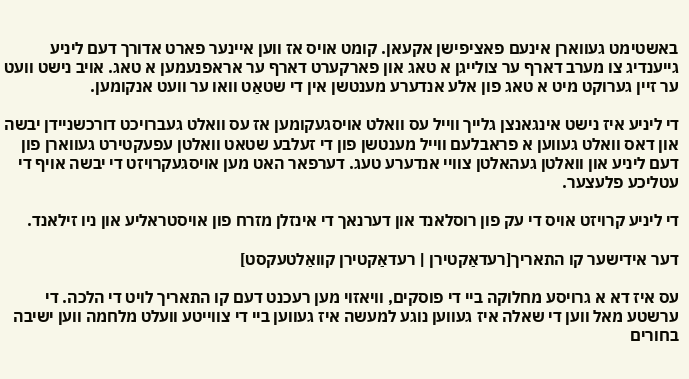באשטימט געווארן אינעם פאציפישן אקעאן. קומט אויס אז ווען איינער פארט אדורך דעם ליניע גייענדיג צו מערב דארף ער צולייגן א טאג און פארקערט דארף ער אראפנעמען א טאג. אויב נישט וועט ער זיין גערוקט מיט א טאג פון אלע אנדערע מענטשן אין די שטאַט וואו ער וועט אנקומען.

די ליניע איז נישט אינגאנצן גלייך ווייל עס וואלט אויסגעקומען אז עס וואלט געברויכט דורכשניידן יבשה און דאס וואלט געווען א פראבלעם ווייל מענטשן פון די זעלבע שטאט וואלטן עפעקטירט געווארן פון דעם ליניע און וואלטן געהאלטן צוויי אנדערע טעג. דערפאר האט מען אויסגעקרויזט די יבשה אויף די עטליכע פלעצער.

די ליניע קרויזט אויס די עק פון רוסלאנד און דערנאך די אינזלן מזרח פון אויסטראליע און ניו זילאנד.

דער אידישער קו התאריך[רעדאַקטירן | רעדאַקטירן קוואַלטעקסט]

עס איז דא א גרויסע מחלוקה ביי די פוסקים, וויאזוי מען רעכנט דעם קו התאריך לויט די הלכה. די ערשטע מאל ווען די שאלה איז געווען נוגע למעשה איז געווען ביי די צווייטע וועלט מלחמה ווען ישיבה בחורים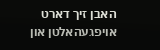האבן זיך דארט אויפגעהאלטן און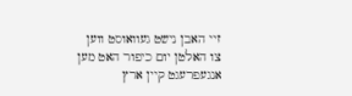זיי האבן נישט געוואוסט ווען צו האלטן יום כיפור האט מען אנגעפרעגט קיין ארץ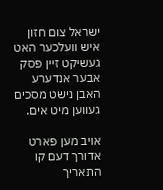ישראל צום חזון איש וועלכער האט געשיקט זיין פסק אבער אנדערע האבן נישט מסכים געווען מיט אים.

אויב מען פארט אדורך דעם קו התאריך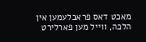מאכט דאס פראבלעמען אין הלכה, ווייל מען פארלירט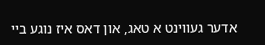אדער געווינט א טאג, און דאס איז נוגע ביי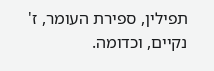תפילין, ספירת העומר, ז' נקיים, וכדומה.